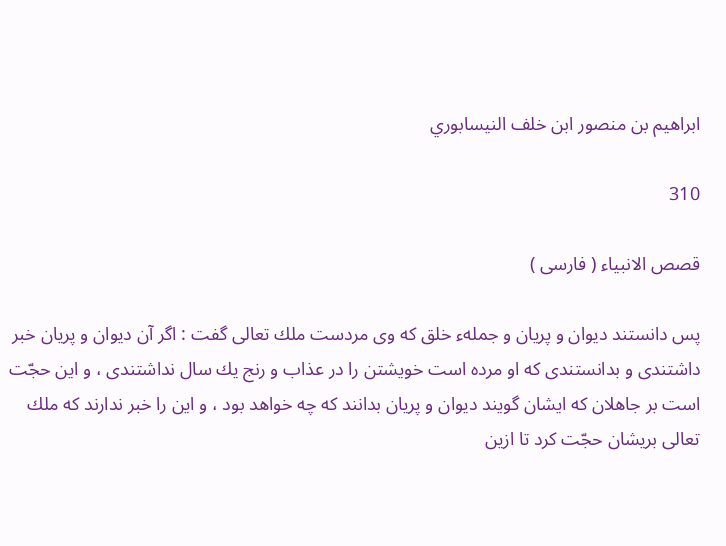ابراهيم بن منصور ابن خلف النيسابوري

310

قصص الانبياء ( فارسى )

پس دانستند ديوان و پريان و جملهء خلق كه وى مردست ملك تعالى گفت : اگر آن ديوان و پريان خبر داشتندى و بدانستندى كه او مرده است خويشتن را در عذاب و رنج يك سال نداشتندى ، و اين حجّت است بر جاهلان كه ايشان گويند ديوان و پريان بدانند كه چه خواهد بود ، و اين را خبر ندارند كه ملك تعالى بريشان حجّت كرد تا ازين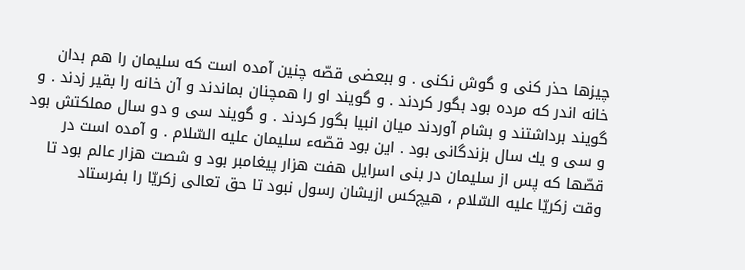چيزها حذر كنى و گوش نكنى . و ببعضى قصّه چنين آمده است كه سليمان را هم بدان خانه اندر كه مرده بود بگور كردند . و گويند او را همچنان بماندند و آن خانه را بقير زدند . و گويند برداشتند و بشام آوردند ميان انبيا بگور كردند . و گويند سى و دو سال مملكتش بود و سى و يك سال بزندگانى بود . اين بود قصّهء سليمان عليه السّلام . و آمده است در قصّها كه پس از سليمان در بنى اسرايل هفت هزار پيغامبر بود و شصت هزار عالم بود تا وقت زكريّا عليه السّلام ، هيچ‌كس ازيشان رسول نبود تا حق تعالى زكريّا را بفرستاد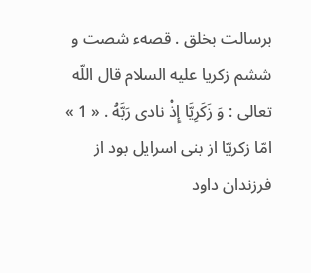برسالت بخلق . قصهء شصت و ششم زكريا عليه السلام قال اللّه تعالى : وَ زَكَرِيَّا إِذْ نادى رَبَّهُ . « 1 » امّا زكريّا از بنى اسرايل بود از فرزندان داود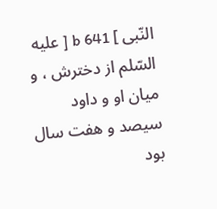النّبى ] b 641 [ عليه السّلم از دخترش ، و ميان او و داود سيصد و هفت سال بود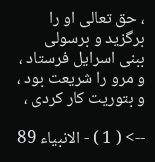، حق تعالى او را برگزيد و برسولى ببنى اسرايل فرستاد ، و مرو را شريعت بود ، و بتوريت كار كردى ،

--> ( 1 ) - الانبياء 89